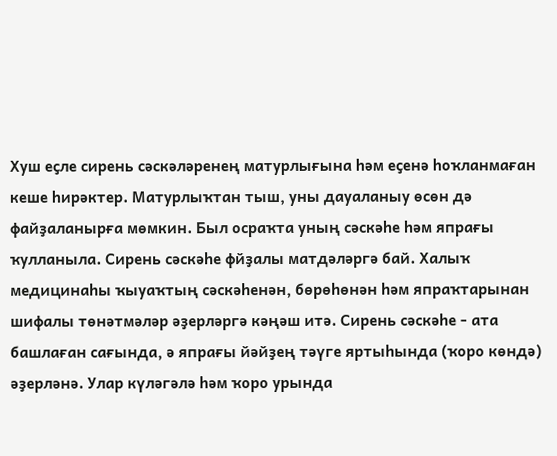Хуш еҫле сирень сәскәләренең матурлығына һәм еҫенә һоҡланмаған кеше һирәктер. Матурлыҡтан тыш, уны дауаланыу өсөн дә файҙаланырға мөмкин. Был осраҡта уның сәскәһе һәм япрағы ҡулланыла. Сирень сәскәһе фйҙалы матдәләргә бай. Халыҡ медицинаһы ҡыуаҡтың сәскәһенән, бөрөһөнән һәм япраҡтарынан шифалы төнәтмәләр әҙерләргә кәңәш итә. Сирень сәскәһе - ата башлаған сағында, ә япрағы йәйҙең тәүге яртыһында (ҡоро көндә) әҙерләнә. Улар күләгәлә һәм ҡоро урында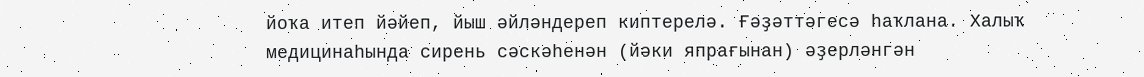йоҡа итеп йәйеп, йыш әйләндереп киптерелә. Ғәҙәттәгесә һаҡлана. Халыҡ медицинаһында сирень сәскәһенән (йәки япрағынан) әҙерләнгән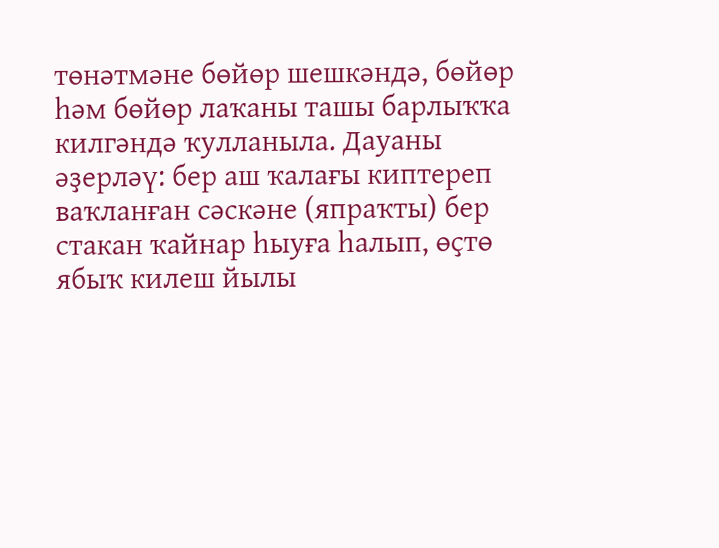төнәтмәне бөйөр шешкәндә, бөйөр һәм бөйөр лаҡаны ташы барлыҡҡа килгәндә ҡулланыла. Дауаны әҙерләү: бер аш ҡалағы киптереп ваҡланған сәскәне (япраҡты) бер стакан ҡайнар һыуға һалып, өҫтө ябыҡ килеш йылы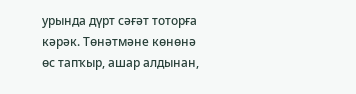урында дүрт сәғәт тоторға кәрәк. Төнәтмәне көнөнә өс тапҡыр, ашар алдынан,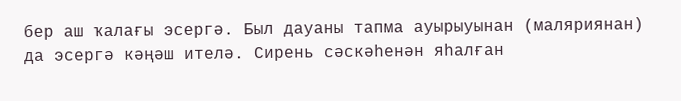бер аш ҡалағы эсергә. Был дауаны тапма ауырыуынан (маляриянан) да эсергә кәңәш ителә. Сирень сәскәһенән яһалған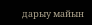дарыу майын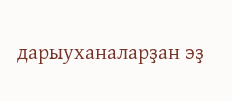дарыуханаларҙан эҙ